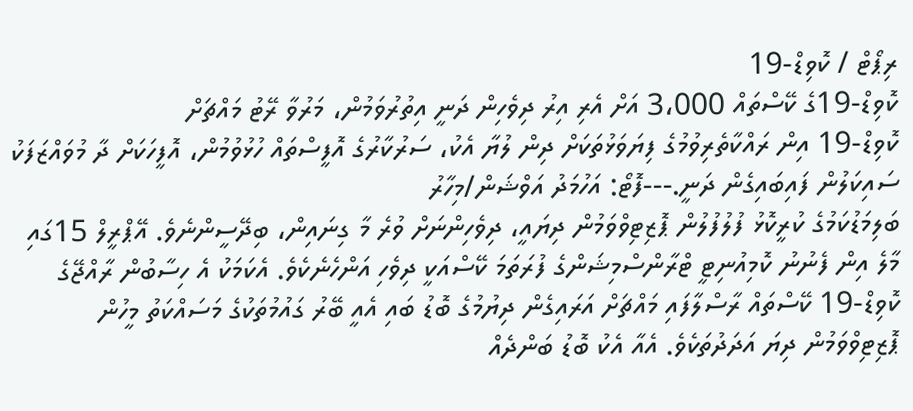ރިޕޯޓް / ކޮވިޑް-19
ކޮވިޑް-19ގެ ކޭސްތައް 3،000 އަށް އެރި އިރު ދިވެހިން ދަނީ އިތުރުވަމުން، މަރުވާ ރޭޓު މައްޗަށް
ކޮވިޑް-19 އިން ރައްކާތެރިވުމުގެ ފިޔަވަޅުތަކަށް ދިން ލުޔާ އެކު، ސަރުކާރުގެ އޮފީސްތައް ހުޅުވުމުން، އޮފީހަކަށް ދާ މުވައްޒަފަކު ސައިކަލުން ފައިބައިގެން ދަނީ.---ފޮޓޯ: އަހުމަދު އަވްޝަން/މިހާރު
ބަލިމަޑުކަމުގެ ކުރީކޮޅު ފުލުފުލުން ޕޮޒިޓިވްވަމުން ދިޔައީ، ދިވެހިންނަށް ވުރެ މާ ގިނައިން، ބިދޭސީންނެވެ. އޭޕްރީލް 15ގައި މާލެ އިން ފެނުނު ކޮމިއުނިޓީ ޓްރާންސްމިޝަންގެ ފުރަތަމަ ކޭސްއަކީ ދިވެހި އަންހެނެކެވެ. އެކަމަކު އެ ހިސާބުން ރާއްޖޭގެ ކޮވިޑް-19 ކޭސްތައް ރާސްލާފައި މައްޗަށް އަރައިގެން ދިޔުމުގެ ބޮޑު ބައި އެއީ ބޭރު ގައުމުތަކުގެ މަސައްކަތު މީހުން ޕޮޒިޓިވްވަމުން ދިޔަ އަދަދުތަކެވެ. އެއާ އެކު ބޮޑު ބަންދެއް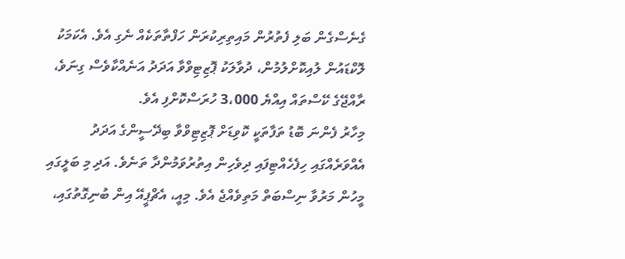ގެނެސްގެން ބަލި ފެތުރުން މައިތިރިކުރަން ހަފްތާތަކެއް ނެގި އެވެ. އެކަމަކު ލޮކްޑައުން ލުއިކޮށްލުމުން، ދުވާލަކު ޕޮޒިޓިވްވާ އަދަދު އަނެއްކާވެސް ގިނަވެ، ރާއްޖޭގެ ކޭސްތައް އިއްޔެ 3،000 ހުރަސްކޮށްފި އެވެ.
މިހާރު ފެންނަ ބޮޑު ތަފާތަކީ ކޮވިޑަށް ޕޮޒިޓިވްވާ ބިދޭސީންގެ އަދަދު އެއްވަރެއްގައި ހިފެހެއްޓިފައި ދިވެހިން އިތުރުވަމުންދާ ތަނެވެ. އަދި މި ބަލީގައި މީހުން މަރުވާ ނިސްބަތް މަތިވެއްޖެ އެވެ. މިއީ، އެޗްޕީއޭ އިން ބުނިގޮތުގައި،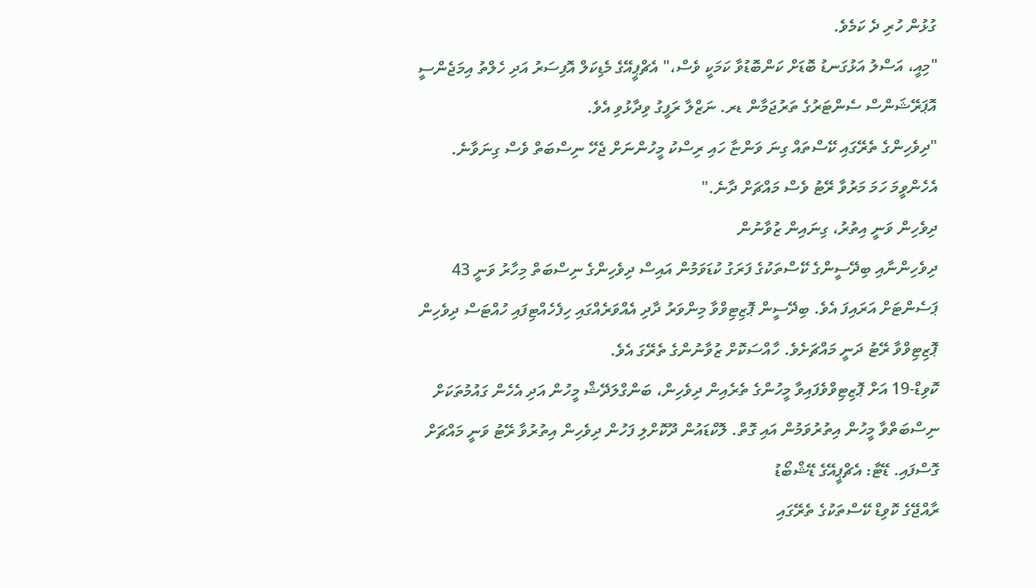ގުޅުން ހުރި ދެ ކަމެވެ.
"މިއީ، އަސްލު އަޅުގަނޑު ބޮޑަށް ކަންބޮޑުވާ ކަމަކީ ވެސް،" އެޗްޕީއޭގެ މެޑިކަލް އޮފިސަރު އަދި ހެލްތު އިމަޖެންސީ އޮޕަރޭޝަންސް ސެންޓަރުގެ ތަރުޖަމާން ޑރ. ނަޒްލާ ރަފީގު ވިދާޅުވި އެވެ.
"ދިވެހިންގެ ތެރޭގައި ކޭސްތައް ގިނަ ވަންޏާ ހައި ރިސްކު މީހުންނަށް ޖެހޭ ނިސްބަތް ވެސް ގިނަވާނެ. އެހެންވީމަ ހަމަ މަރުވާ ރޭޓު ވެސް މައްޗަށް ދާނެ."
ދިވެހިން ވަނީ އިތުރު، ގިނައިން ޒުވާނުން
ދިވެހިންނާއި ބިދޭސީންގެ ކޭސްތަކުގެ ފަރަގު ކުޑަވަމުން އައިސް ދިވެހިންގެ ނިސްބަތް މިހާރު ވަނީ 43 ޕަސެންޓަށް އަރައިފަ އެވެ. ބިދޭސީން ޕޮޒިޓިވްވާ މިންވަރު ދާދި އެއްވަރެއްގައި ހިފެހެއްޓިފައި ހުއްޓަސް ދިވެހިން ޕޮޒިޓިވްވާ ރޭޓު ދަނީ މައްޗަށެވެ. ހާއްސަކޮށް ޒުވާނުންގެ ތެރޭގަ އެވެ.
ކޮވިޑް-19 އަށް ޕޮޒިޓިވްވެފައިވާ މީހުންގެ ތެރެއިން ދިވެހިން، ބަންގްލަދޭޝް މީހުން އަދި އެހެން ގައުމުތަކަށް ނިސްބަތްވާ މީހުން އިތުރުވަމުން އައި ގޮތް. ލޮކްޑައުން ދޫކޮށްލި ފަހުން ދިވެހިން އިތުރުވާ ރޭޓު ވަނީ މައްޗަށް ގޮސްފައި. ޑޭޓާ: އެޗްޕީއޭގެ ޑޭޝްބޯޑު
ރާއްޖޭގެ ކޮވިޑް ކޭސްތަކުގެ ތެރޭގައި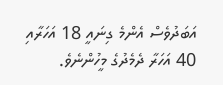އަބަދުވެސް އެންމެ ގިނައީ 18 އަހަރާއި 40 އަހަރާ ދެމެދުގެ މީހުންނެވެ.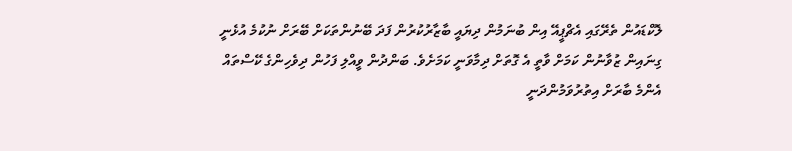ލޮކްޑައުން ތެރޭގައި އެޗްޕީއޭ އިން ބުނަމުން ދިޔައީ ބާޒާރުކުރުން ފަދަ ބޭނުންތަކަށް ބޭރަށް ނުކުމެ އުޅެނީ ގިނައިން ޒުވާނުން ކަމަށް ވާތީ އެ ގޮތަށް ދިމާވަނީ ކަމަށެވެ. ބަންދުން ވީއްލި ފަހުން ދިވެހިންގެ ކޭސްތައް އެންމެ ބާރަށް އިތުރުވަމުންދަނީ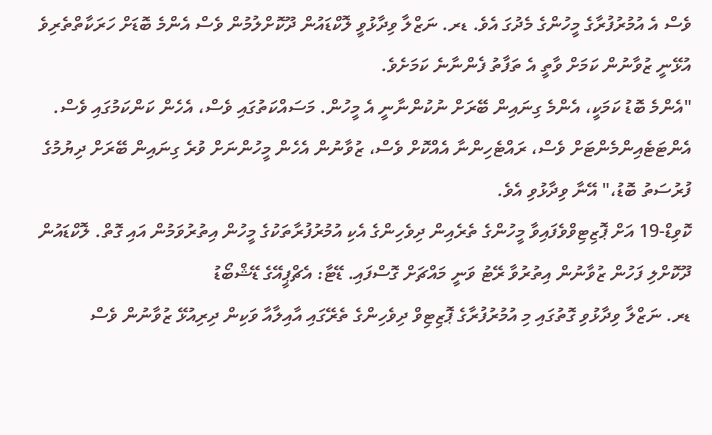ވެސް އެ އުމުރުފުރާގެ މީހުންގެ މެދުގަ އެވެ. ޑރ. ނަޒްލާ ވިދާޅުވީ ލޮކްޑައުން ދޫކޮށްލުމުން ވެސް އެންމެ ބޮޑަށް ހަރަކާތްތެރިވެ އުޅޭނީ ޒުވާނުން ކަމަށް ވާތީ އެ ތަފާތު ފެންނާނެ ކަމަށެވެ.
"އެންމެ ބޮޑު ކަމަކީ، އެންމެ ގިނައިން ބޭރަށް ނުކުންނާނީ އެ މީހުން. މަސައްކަތުގައި ވެސް، އެހެން ކަންކަމުގައި ވެސް. އެންޓަޓެއިންމެންޓަށް ވެސް، ރައްޓެހިންނާ އެއްކޮށް ވެސް، ޒުވާނުން އެހެން މީހުންނަށް ވުރެ ގިނައިން ބޭރަށް ދިޔުމުގެ ފުރުސަތު ބޮޑު،" އޭނާ ވިދާޅުވި އެވެ.
ކޮވިޑް-19 އަށް ޕޮޒިޓިވްވެފައިވާ މީހުންގެ ތެރެއިން ދިވެހިންގެ އެކި އުމުރުފުރާތަކުގެ މީހުން އިތުރުވަމުން އައި ގޮތް. ލޮކްޑައުން ދޫކޮށްލި ފަހުން ޒުވާނުން އިތުރުވާ ރޭޓު ވަނީ މައްޗަށް ގޮސްފައި. ޑޭޓާ: އެޗްޕީއޭގެ ޑޭޝްބޯޑު
ޑރ. ނަޒްލާ ވިދާޅުވި ގޮތުގައި މި އުމުރުފުރާގެ ޕޮޒިޓިވް ދިވެހިންގެ ތެރޭގައި އާއިލާއާ ވަކިން ދިރިއުޅޭ ޒުވާނުން ވެސް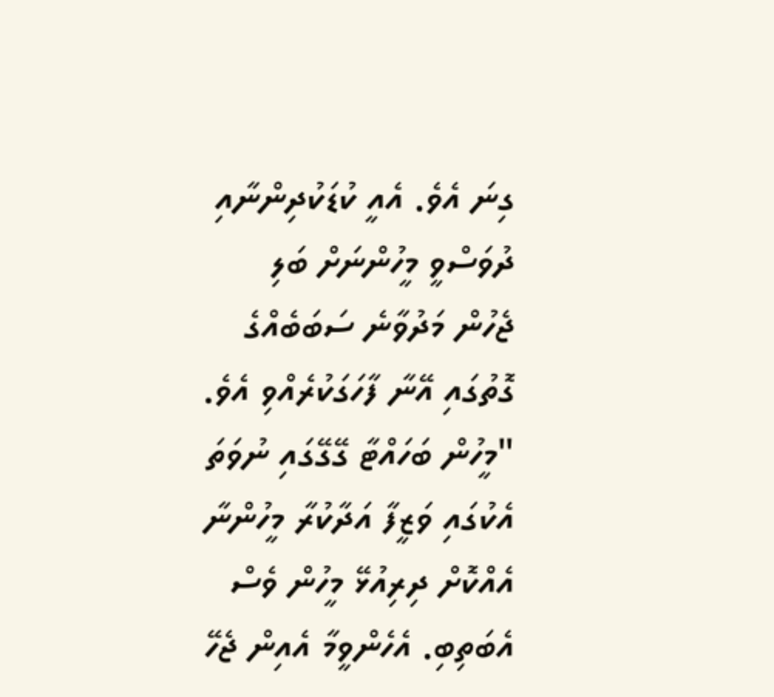ގިނަ އެވެ. އެއީ ކުޑަކުދިންނާއި ދުވަސްވީ މީހުންނަށް ބަލި ޖެހުން މަދުވާނެ ސަބަބެއްގެ ގޮތުގައި އޭނާ ފާހަގަކުރެއްވި އެވެ.
"މީހުން ބަހައްޓާ ގޭގޭގައި ނުވަތަ އެކުގައި ވަޒީފާ އަދާކުރާ މީހުންނާ އެއްކޮށް ދިރިއުޅޭ މީހުން ވެސް އެބަތިބި. އެހެންވީމާ އެއިން ޖެހޭ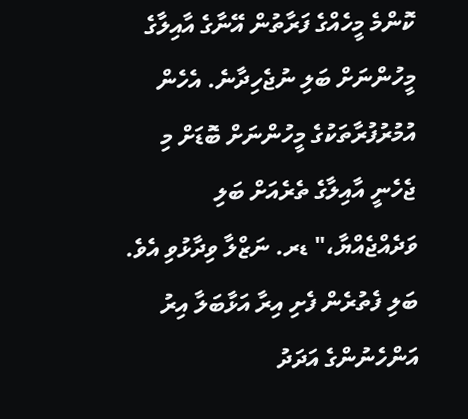ކޮންމެ މީހެއްގެ ފަރާތުން އޭނާގެ އާއިލާގެ މީހުންނަށް ބަލި ނުޖެހިދާނެ. އެހެން އުމުރުފުރާތަކުގެ މީހުންނަށް ބޮޑަށް މި ޖެހެނީ އާއިލާގެ ތެރެއަށް ބަލި ވަދެއްޖެއްޔާ،" ޑރ. ނަޒްލާ ވިދާޅުވި އެވެ.
ބަލި ފެތުރެން ފެށި އިރާ އަޅާބަލާ އިރު އަންހެނުންގެ އަދަދު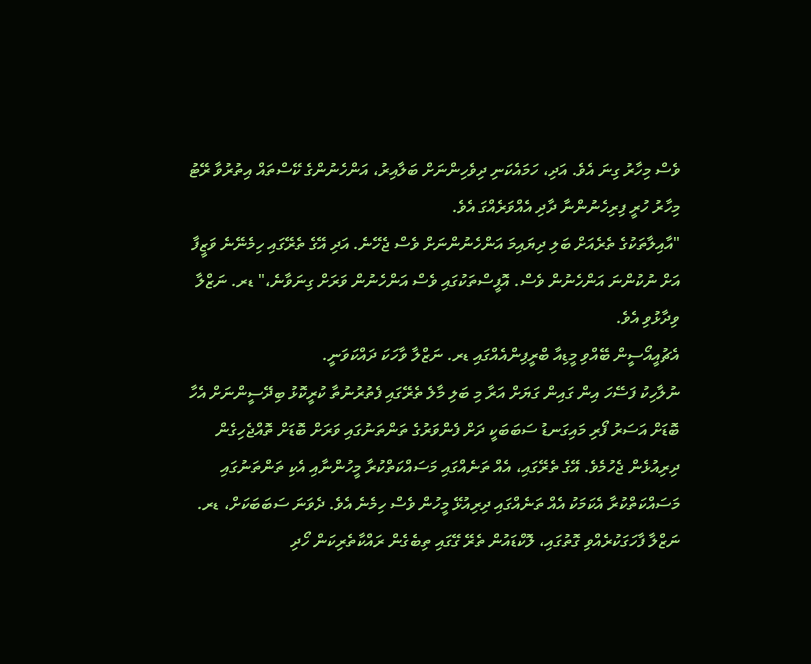ވެސް މިހާރު ގިނަ އެވެ. އަދި، ހަމައެކަނި ދިވެހިންނަށް ބަލާއިރު، އަންހެނުންގެ ކޭސްތައް އިތުރުވާ ރޭޓު މިހާރު ހުރީ ފިރިހެނުންނާ ދާދި އެއްވަރެއްގަ އެވެ.
"އާއިލާތަކުގެ ތެރެއަށް ބަލި ދިޔައިމަ އަންހެނުންނަށް ވެސް ޖެހޭނެ. އަދި އޭގެ ތެރޭގައި ހިމެނޭނެ ވަޒީފާ އަށް ނުކުންނަ އަންހެނުން ވެސް. އޮފީސްތަކުގައި ވެސް އަންހެނުން ވަރަށް ގިނަވާނެ،" ޑރ. ނަޒްލާ ވިދާޅުވި އެވެ.
އެޗުއީއޯސީން ބޭއްވި މީޑިއާ ބްރީފިންއެއްގައި ޑރ. ނަޒްލާ ވާހަކަ ދައްކަވަނީ.
ނުލާހިކު ފަސޭހަ އިން ގައިން ގަޔަށް އަރާ މި ބަލި މާލެ ތެރޭގައި ފެތުރުނުތާ ކުރީކޮޅު ބިދޭސީންނަށް އެހާ ބޮޑަށް އަސަރު ފޯރި މައިގަނޑު ސަބަބަކީ ދަށް ފެންވަރުގެ ތަންތަނުގައި ވަރަށް ބޮޑަށް ތޮއްޖެހިގެން ދިރިއުޅެން ޖެހުމެވެ. އޭގެ ތެރޭގައި، އެއް ތަނެއްގައި މަސައްކަތްކުރާ މީހުންނާއި އެކި ތަންތަނުގައި މަސައްކަތްކުރާ އެކަމަކު އެއް ތަނެއްގައި ދިރިއުޅޭ މީހުން ވެސް ހިމެނެ އެވެ. ދެވަނަ ސަބަބަކަށް، ޑރ. ނަޒްލާ ފާހަގަކުރެއްވި ގޮތުގައި، ލޮކްޑައުން ތެރޭ ގޭގައި ތިބެގެން ރައްކާތެރިކަން ހޯދި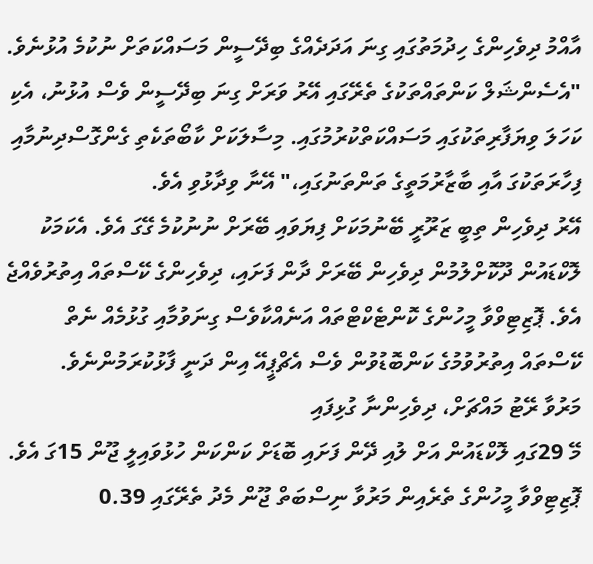އާއްމު ދިވެހިންގެ ހިދުމަތުގައި ގިނަ އަދަދެއްގެ ބިދޭސީން މަސައްކަތަށް ނުކުމެ އުޅުނެވެ.
"އެސެންޝަލް ކަންތައްތަކުގެ ތެރޭގައި އޭރު ވަރަށް ގިނަ ބިދޭސީން ވެސް އުޅުނު، އެކި ކަހަލަ ވިޔަފާރިތަކުގައި މަސައްކަތްކުރުމުގައި. މިސާލަކަށް ކާބޯތަކެތި ގެންގޮސްދިނުމާއި ފިހާރަތަކުގަ އާއި ބާޒާރުމަތީގެ ތަންތަނުގައި،" އޭނާ ވިދާޅުވި އެވެ.
އޭރު ދިވެހިން ތިބީ ޒަރޫރީ ބޭނުމަކަށް ފިޔަވައި ބޭރަށް ނުނުކުމެ ގޭގަ އެވެ. އެކަމަކު ލޮކްޑައުން ދޫކޮށްލުމުން ދިވެހިން ބޭރަށް ދާން ފަށައި، ދިވެހިންގެ ކޭސްތައް އިތުރުވެއްޖެ އެވެ. ޕޮޒިޓިވްވާ މީހުންގެ ކޮންޓެކްޓްތައް އަނެއްކާވެސް ގިނަވުމާއި ގުޅުމެއް ނެތް ކޭސްތައް އިތުރުވުމުގެ ކަންބޮޑުވުން ވެސް އެޗްޕީއޭ އިން ދަނީ ފާޅުކުރަމުންނެވެ.
މަރުވާ ރޭޓު މައްޗަށް، ދިވެހިންނާ ގުޅިފައި
މޭ 29ގައި ލޮކްޑައުން އަށް ލުއި ދޭން ފަށައި ބޮޑަށް ކަންކަން ހުޅުވައިލީ ޖޫން 15ގަ އެވެ.
ޕޮޒިޓިވްވާ މީހުންގެ ތެރެއިން މަރުވާ ނިސްބަތް ޖޫން މެދު ތެރޭގައި 0.39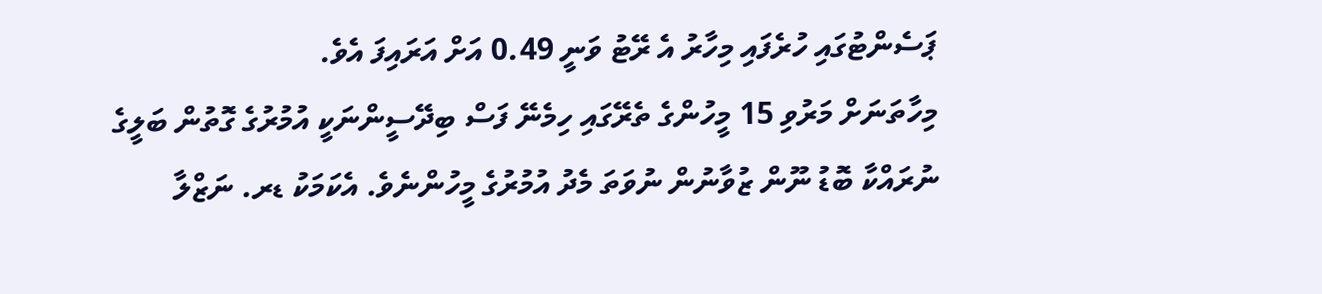ޕަސެންޓުގައި ހުރެފައި މިހާރު އެ ރޭޓު ވަނީ 0.49 އަށް އަރައިފަ އެވެ.
މިހާތަނަށް މަރުވި 15 މީހުންގެ ތެރޭގައި ހިމެނޭ ފަސް ބިދޭސީންނަކީ އުމުރުގެ ގޮތުން ބަލީގެ ނުރައްކާ ބޮޑު ނޫން ޒުވާނުން ނުވަތަ މެދު އުމުރުގެ މީހުންނެވެ. އެކަމަކު ޑރ. ނަޒްލާ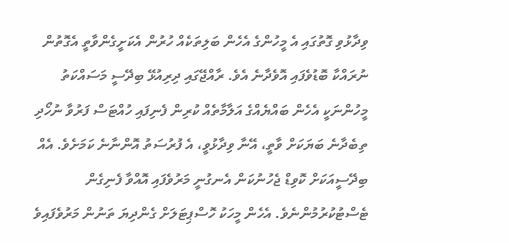ވިދާޅުވި ގޮތުގައި އެ މީހުންގެ އެހެން ބަލިތަކެއް ހުރުން އެކަށީގެންވާތީ އެގޮތުން ނުރައްކާ ބޮޑުވެފައި އޮވެދާނެ އެވެ. ރާއްޖޭގައި ދިރިއުޅޭ ބިދޭސީ މަސައްކަތު މީހުންނަކީ އެހެން ބައްޔެއްގެ އަލާމާތެއް ކުރިން ފެނިފައި ހުއްޓަސް ފަރުވާ ނުހޯދި ތިބެދާނެ ބަޔަކަށް ވާތީ، އޭނާ ވިދާޅުވީ، އެ ފުރުސަތު އޮންނާނެ ކަމަށެވެ. އެއް ބިދޭސީއަކަށް ކޮވިޑް ޖެހުނުކަން އެނގުނީ މަރުވެފައި އޮއްވާ ފެނިގެން ޓެސްޓުކުރުމުންނެވެ. އެހެން މީހަކު ހޮސްޕިޓަލަށް ގެންދިޔަ ތަނުން މަރުވެފައިވެ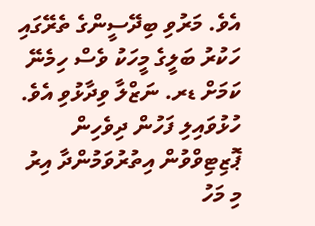އެވެ. މަރުވި ބިދޭސީންގެ ތެރޭގައި ހަކުރު ބަލީގެ މީހަކު ވެސް ހިމެނޭ ކަމަށް ޑރ. ނަޒްލާ ވިދާޅުވި އެވެ.
ހުޅުވައިލި ފަހުން ދިވެހިން ޕޮޒިޓިވްވުން އިތުރުވަމުންދާ އިރު މި މަހު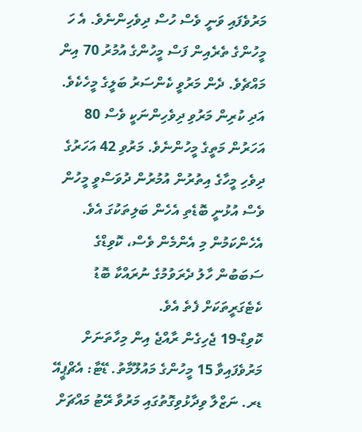މަރުވެފައި ވަނީ ވެސް ހުސް ދިވެހިންނެވެ. އެ ހަ މީހުންގެ ތެރެއިން ފަސް މީހުންގެ އުމުރު 70 އިން މައްޗެވެ. ދެން މަރުވީ ކެންސަރު ބަލީގެ މީހެކެވެ. އަދި ކުރިން މަރުވި ދިވެހިންނަކީ ވެސް 80 އަހަރުން މަތީގެ މީހުންނެވެ. މަރުވި 42 އަހަރުގެ ދިވެހި މީހާގެ އިތުރުން އުމުރުން ދުވަސްވީ މީހުން ވެސް އުޅުނީ ބޮޑެތި އެހެން ބަލިތަކުގަ އެވެ. އެހެންކަމުން މި އެންމެން ވެސް، ކޮވިޑްގެ ސަބަބުން ހާލު ދެރަވުމުގެ ނުރައްކާ ބޮޑު ކެޓެގަރީތަކަށް ފެތެ އެވެ.
ކޮވިޑް-19 ޖެހިގެން ރާއްޖެ އިން މިހާތަނަށް މަރުވެފައިވާ 15 މީހުންގެ މައުލޫމާތު. ޑޭޓާ: އެޗްޕީއޭ
ޑރ. ނަޒްލާ ވިދާޅުވިގޮތުގައި މަރުވާ ރޭޓު މައްޗަށް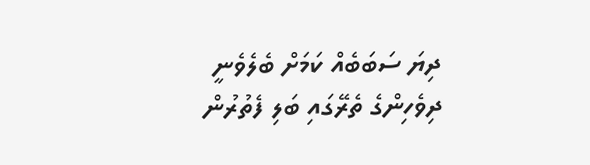ދިޔަ ސަބަބެއް ކަމަށް ބެލެވެނީ ދިވެހިންގެ ތެރޭގައި ބަލި ފެތުރުން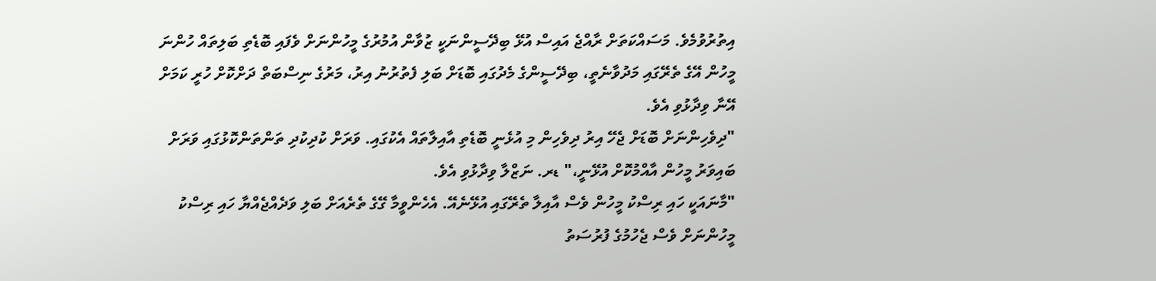އިތުރުވުމެވެ. މަސައްކަތަށް ރާއްޖެ އައިސް އުޅޭ ބިދޭސީންނަކީ ޒުވާން އުމުރުގެ މީހުންނަށް ވެފައި ބޮޑެތި ބަލިތައް ހުންނަ މީހުން އޭގެ ތެރޭގައި މަދުވާނެތީ، ބިދޭސީންގެ މެދުގައި ބޮޑަށް ބަލި ފެތުރުނު އިރު، މަރުގެ ނިސްބަތް ދަށްކޮށް ހުރީ ކަމަށް އޭނާ ވިދާޅުވި އެވެ.
"ދިވެހިންނަށް ބޮޑަށް ޖެހޭ އިރު ދިވެހިން މި އުޅެނީ ބޮޑެތި އާއިލާތައް އެކުގައި. ވަރަށް ކުދިކުދި ތަންތަންކޮޅުގައި ވަރަށް ބައިވަރު މީހުން އާއްމުކޮށް އުޅޭނީ،" ޑރ. ނަޒްލާ ވިދާޅުވި އެވެ.
"މާނައަކީ ހައި ރިސްކު މީހުން ވެސް އާއިލާ ތެރޭގައި އުޅޭނެއޭ. އެހެންވީމާ ގޭގެ ތެރެއަށް ބަލި ވަދެއްޖެއްޔާ ހައި ރިސްކު މީހުންނަށް ވެސް ޖެހުމުގެ ފުރުސަތު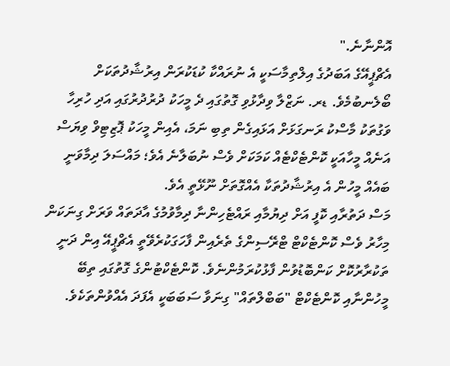އޮންނާނެ."
އެޗްޕީއޭގެ އަބަދުގެ އިލްތިމާސަކީ އެ ނުރައްކާ ކުޑަކުރަން އިރުޝާދުތަކަށް ބޯލެނބުމެވެ. ޑރ. ނަޒްލާ ވިދާޅުވި ގޮތުގައި ދެ މީހަކު ދުރުދުރުގައި އަދި ހުރިހާ ވަގުތަކު މާސްކު ރަނގަޅަށް އަޅައިގެން ތިބި ނަމަ، އެއިން މީހަކު ޕޮޒިޓިވް ވިޔަސް އަނެއް މީހާއަކީ ކޮންޓެކްޓެއް ކަމަކަށް ވެސް ނުބަލާނެ އެވެ؛ މައްސަލަ ދިމާވަނީ ބައެއް މީހުން އެ އިރުޝާދުތަކާ އެއްގޮތަށް ނޫޅޭތީ އެވެ.
މަސް ދަތުރާއި ކޮފީ އަށް ދިޔުމާއި ރައްޓެހިންނާ ދިމާވުމުގެ އާދަތައް ވަރަށް ގިނަކަން މިހާރު ވެސް ކޮންޓެކްޓް ޓްރޭސިންގެ ތެރެއިން ފާހަގަކުރެވޭތީ އެޗްޕީއޭ އިން ދަނީ ތަކުރާރުކޮށް ކަންބޮޑުވުން ފާޅުކުރަމުންނެވެ. ކޮންޓެކްޓުންގެ ގޮތުގައި ތިބޭ މީހުންނާއި ކޮންޓެކްޓް "ބަބްލްތައް" ގިނަވާ ސަބަބަކީ އެފަދަ އެއްވުންތަކެވެ.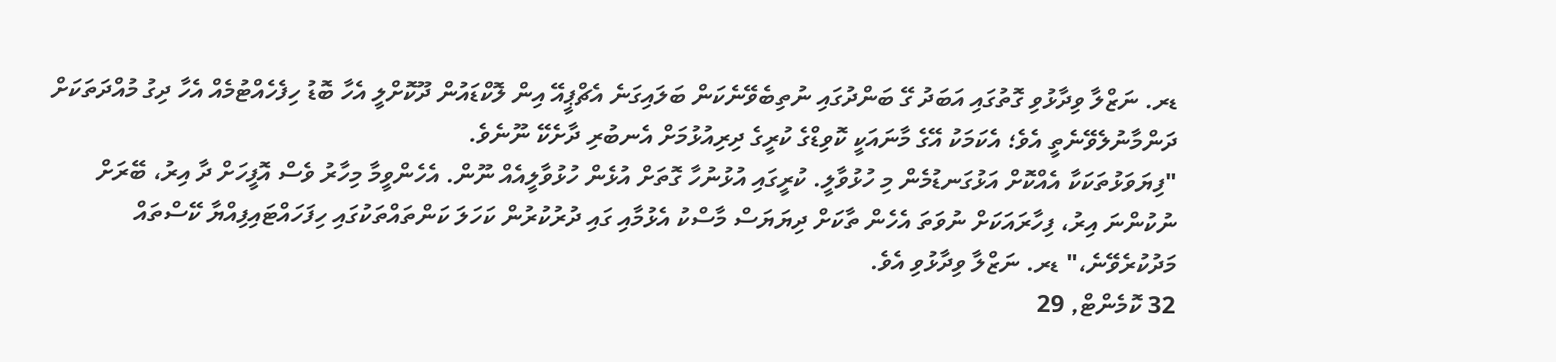ޑރ. ނަޒްލާ ވިދާޅުވި ގޮތުގައި އަބަދު ގޭ ބަންދުގައި ނުތިބެވޭނެކަން ބަލައިގަނެ އެޗްޕީއޭ އިން ލޮކްޑައުން ދޫކޮށްލީ އެހާ ބޮޑު ހިފެހެއްޓުމެއް އެހާ ދިގު މުއްދަތަކަށް ދަންމާނުލެވޭނެތީ އެވެ؛ އެކަމަކު އޭގެ މާނައަކީ ކޮވިޑްގެ ކުރީގެ ދިރިއުޅުމަށް އެނބުރި ދާށެކޭ ނޫނެވެ.
"ފިޔަވަޅުތަކަކާ އެއްކޮށް އަޅުގަނޑުމެން މި ހުޅުވާލީ. ކުރީގައި އުޅުނުހާ ގޮތަށް އުޅެން ހުޅުވާލީއެއް ނޫން. އެހެންވީމާ މިހާރު ވެސް އޮފީހަށް ދާ އިރު، ބޭރަށް ނުކުންނަ އިރު، ފިހާރައަކަށް ނުވަތަ އެހެން ތާކަށް ދިޔަޔަސް މާސްކު އެޅުމާއި ގައި ދުރުކުރުން ކަހަލަ ކަންތައްތަކުގައި ހިފަހައްޓައިފިއްޔާ ކޭސްތައް މަދުކުރެވޭނެ،" ޑރ. ނަޒްލާ ވިދާޅުވި އެވެ.
32 ކޮމެންޓް, 29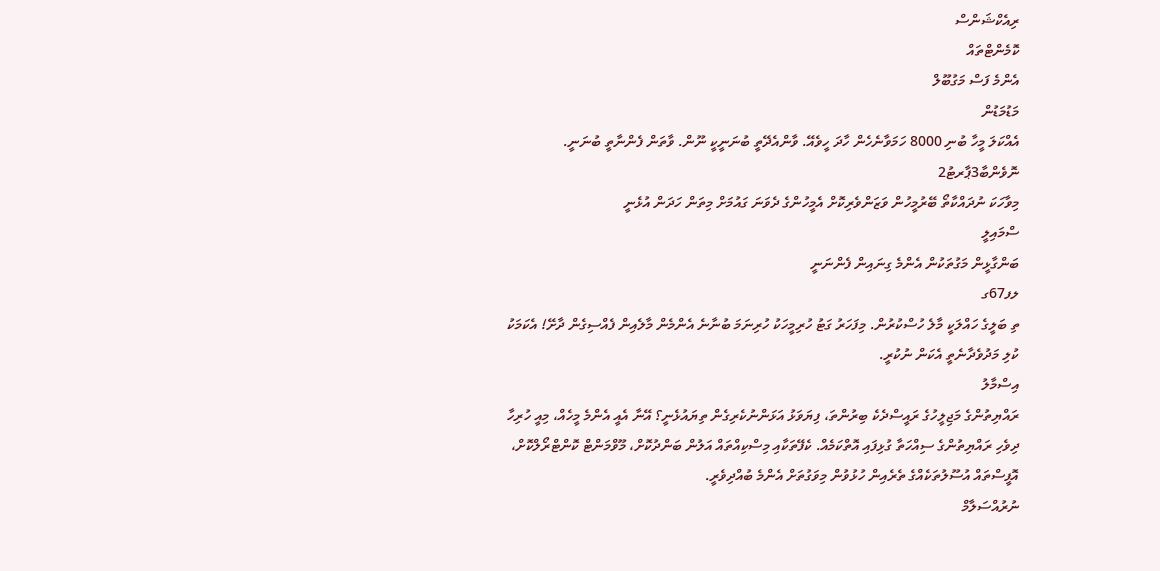ރިއެކްޝަންސް
ކޮމެންޓްތައް
އެންމެ ފަސް މަގުބޫލް
މަޑުމަޑުން
އެއްކަލަ މީހާ ބުނި 8000 ހަމަވާނެހެން ހާދަ ހީވެއޭ. ވާންއެދޭތީ ބުނަނީކީ ނޫން. ވާތަން ފެންނާތީ ބުނަނީ.
ނޮވެންބާ3ޕާރޓު2
މިވާހަކަ ނުދައްކާތޯ ބޭރުމީހުން ވަޒަންވެރިކޮށް އެމީހުންގެ ދެވަނަ ގައުމަށް މިތަން ހަދަން އުޅެނީ
ސްމައިލީ
ބަންގާޅީން މަގުތަކުން އެންމެ ގިނައިން ފެންނަނީ
ލފ67ގ
ތި ބަލީގެ ހައްލަކީ މާލެ ހުސްކުރުން. މިފަހަރު ގަޓު ހުރިމީހަކު ހުރިނަމަ ބުނާނެ އެންމެން މާލެއިން ފެއްސިގެން ދާށޭ! އެކަމަކު ކުލި މަދުވެދާނެތީ އެކަން ނުކުރީ.
އިސްމާލު
ރައްޔިތުންގެ މަޖިލީހުގެ ރައީސްދެކެ ބިރުންތަ، ފިޔަވަޅު އަޅަންނުކެރިގެން ތިޔައުޅެނީ؟ އޭނާ އެއީ އެންމެ މީހެއް، މިއީ ހުރިހާ ދިވެހި ރައްޔިތުންގެ ސިއްހަތާ ގުޅިފައި އޮތްކަމެއް. ކެފޭތަކާއި މިސްކިއްތައް އަލުން ބަންދުކޮށް، މޫވްމަންޓް ކޮންޓްރޯލްކޮށް، އޮފީސްތައް އުސޫލުތަކެއްގެ ތެރެއިން ހުޅުވުން މިވަގުތަށް އެންމެ ބުއްދިވެރީ.
ނުރުއްސަލާމް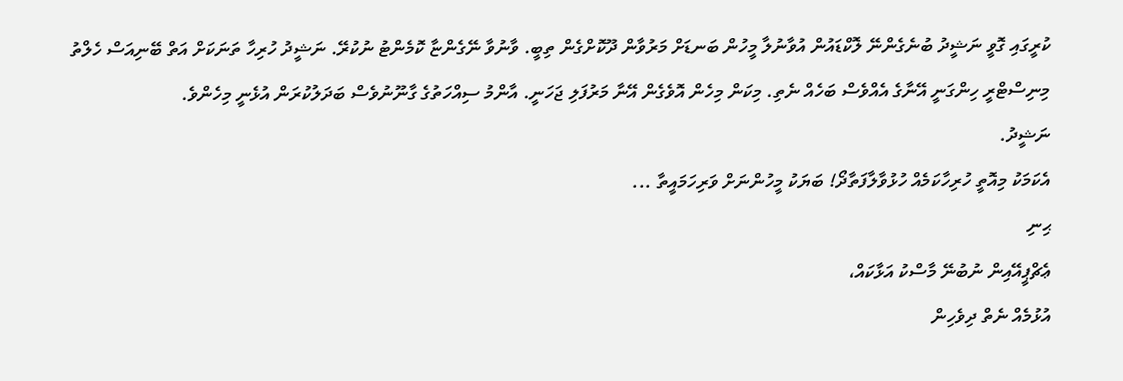ކުރީގައި ގޮވީ ނަޝީދު ބުނެގެންނޭ ލޮކްޑައުން އުވާނުލާ މީހުން ބަނޑަށް މަރުވާން ދޫކޮށްގެން ތިބީ. ވާނުވާ ނޭގެންޏާ ކޮމެންޓު ނުކުރޭ. ނަޝީދު ހުރިހާ ތަނަކަށް އަތް ބޭނިއަސް ހެލްތު މިނިސްޓްރީ ހިންގަނީ އޭނާގެ އެއްވެސް ބަހެއް ނެތި. މިކަން މިހެން އޮވެގެން އޭނާ މަރުފަލި ޖަހަނީ. އާންމު ސިއްހަތުގެ ގާނޫނުވެސް ބަދަލުކުރަން އުޅެނީ މިހެންވެ.
ނަޝީދު.
އެކަމަކު މިއޮތީ ހުރިހާކަމެއް ހުޅުވާލާފަތާދޯ! ބަޔަކު މީހުންނަށް ވަރިހަމައީތާ ...
ޙިނި
ޢެޗްޕީއޭއިން ނުބުނޭ މާސްކު އަޅާކައް،
އުޅުމެއް ނެތް ދިވެހިން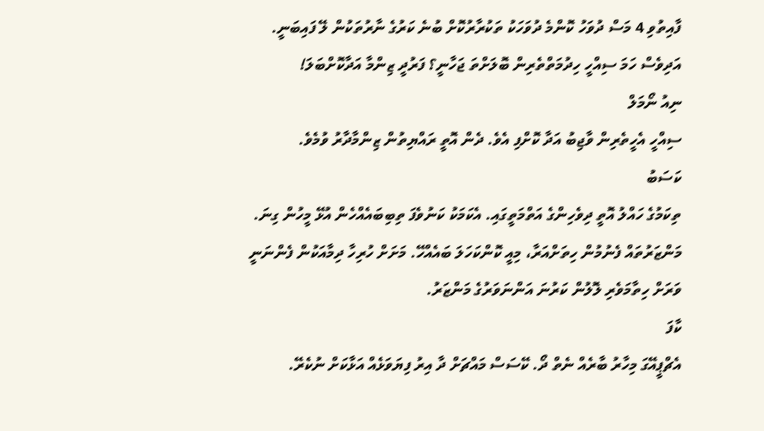ފާއިތުވި 4 މަސް ދުވަހު ކޮންމެ ދުވަހަކު ތަކުރާރުކޮށް ބުނެ ކަރުގެ ނާރުތަކުން ލޭ ފައިބަނީ. އަދިވެސް ހަމަ ސިއްހީ ހިދުމަތްތެރިން ބޮލަށްތަ ޖަހާނީ؟ ފަރުދީ ޒިންމާ އަދާކޮށްބަލަ!
ނިއު ނޯމަލް
ސިއްހީ އެހީތެރިން ވާޖިބު އަދާ ކޮށްފި އެވެ. ދެން އޮތީ ރައްޔިތުން ޒިންމާދާރު ވުމެވެ.
ކަސަބު
ތިކަމުގެ ހައްލު އޮތީ ދިވެހިންގެ އަތްމަތީގައި. އެކަމަކު ކަނުވެފަ ތިބިބައެއްހެން އުޅޭ މީހުން ގިނަ. މަންޒަރުތައް ފެނުމުން ހިތަށްއަރާ، މިއީ ކޮންކަހަލަ ބައެއްހޭ. މަށަށް ހުރިހާ ދިމާއަކުން ފެންނަނީ ވަރަށް ހިތާމަވެރި ލޮލުން ކަރުނަ އަންނަވަރުގެ މަންޒަރު.
ކާފަ
އެޗްޕީއޭގަ މިހާރު ބާރެއް ނެތް ދޯ. ކޭސަސް މައްޗަށް ދާ އިރު ފިޔަވަޅެއް އަޅާކަށް ނުކެރޭ.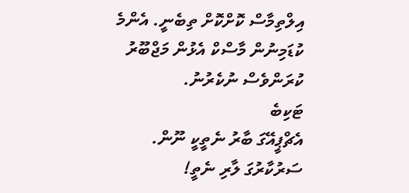އިލްތިމާސް ކޮށްކޮށް ތިބެނީ. އެންމެ ކުޑަމިނުން މާސްކް އެޅުން މަޖްބޫރު ކުރަންވެސް ނުކެރުނު.
ޓަކިބެ
އެޗްޕީއޭގަ ބާރު ނެތީކީ ނޫން. ސަރުކާރުގަ ލާރި ނެތީ!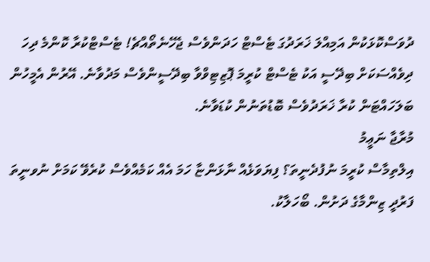ދުވަސްކޮޅަކުން އަމިއްލަ ޚަރަދުގަ ޓެސްޓް ހަދަންވެސް ޖެހޭނެތޯއްޗެ! ޓެސްޓްކުރާ ކޮންމެ ދިހަ ދިވެއްސަކަށް ބިދޭސީ އަކު ޓެސްޓް ކުރީމަ ޕޮޒިޓިވްވާ ބިދޭސީންވެސް މަދުވާނެ. އޭރުން އެމީހުން ބަލަހައްޓަން ކުރާ ޚަރަދުވެސް ބޮޑުތަނުން ކުޑަވާނެ.
މުރާޖާ ނަޢީމު
އިލްތިމާސް ކުރީމަ ނުފުދެނީތަ؟ ފިޔަވަޅެއް ނާޅަންޏާ ހަމަ އެއް ކަމެއްވެސް ކުރެވޭ ކަމަށް ނުވނީތަ ފަރުދީ ޒިންމާގެ ދަށުން. ބޯހަލާކު.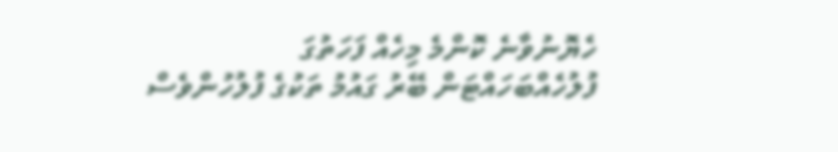ހެޔޮނުވާނެ ކޮންމެ މިހެއް ފަހަތުގަ ފުލުހެއްބަހައްޓަން ބޭރު ގައުމު ތަކުގެ ފުލުހުންވެސް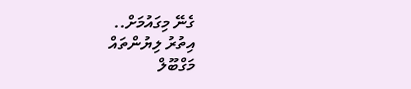ގެނޭ މިގައުމަށް..
އިތުރު ލިޔުންތައް
މަގްބޫލް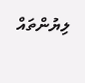ލިޔުންތައް